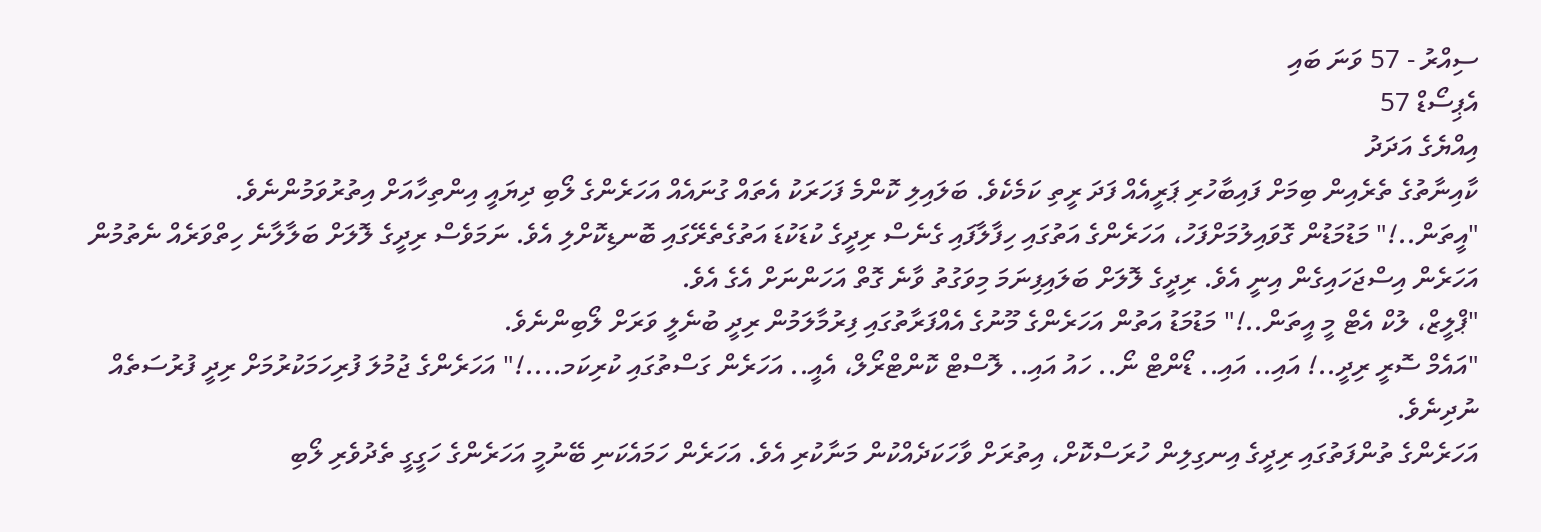ސިއްރު - 57 ވަނަ ބައި
އެޕިސޯޑް 57
އިއްޔެގެ އަދަދު
ކާއިނާތުގެ ތެރެއިން ބިމަށް ފައިބާހުރި ޕަރީއެއް ފަދަ ރީތި ކަމެކެވެ. ބަލައިލި ކޮންމެ ފަހަރަކު އެތައް ގުނައެއް އަހަރެންގެ ލޯބި ދިޔައީ އިންތިހާއަށް އިތުރުވަމުންނެވެ.
"އީތަން..!" މަޑުމަޑުން ގޮވައިލުމަށްފަހު، އަހަރެންގެ އަތުގައި ހިފާލާފައި ގެނެސް ރިދީގެ ކުޑަކުޑަ އަތުގެތެރޭގައި ބޮނޑިކޮށްލި އެވެ. ނަމަވެސް ރިދީގެ ލޮލަށް ބަލާލާނެ ހިތްވަރެއް ނެތުމުން އަހަރެން އިސްޖަހައިގެން އިނީ އެވެ. ރިދީގެ ލޮލަށް ބަލައިފިނަމަ މިވަގުތު ވާނެ ގޮތް އަހަންނަށް އެގެ އެވެ.
"ޕްލީޒް، ލުކް އެޓް މީ އީތަން..!" މަޑުމަޑު އަތުން އަހަރެންގެ މޫނުގެ އެއްފަރާތުގައި ފިރުމާލަމުން ރިދީ ބުނެލީ ވަރަށް ލޯބިންނެވެ.
"އައެމް ސޮރީ ރިދީ..! އައި.. އައި.. ޑޯންޓް ނޯ.. ހައު އައި.. ލޮސްޓް ކޮންޓްރޯލް، އެއީ.. އަހަރެން ގަސްތުގައި ކުރިކަމ....!" އަހަރެންގެ ޖުމުލަ ފުރިހަމަކުރުމަށް ރިދީ ފުރުސަތެއް ނުދިނެވެ.
އަހަރެންގެ ތުންފަތުގައި ރިދީގެ އިނގިލިން ހުރަސްކޮށް، އިތުރަށް ވާހަކަދެއްކުން މަނާކުރި އެވެ. އަހަރެން ހަމައެކަނި ބޭނުމީ އަހަރެންގެ ހަގީގީ ތެދުވެރި ލޯބި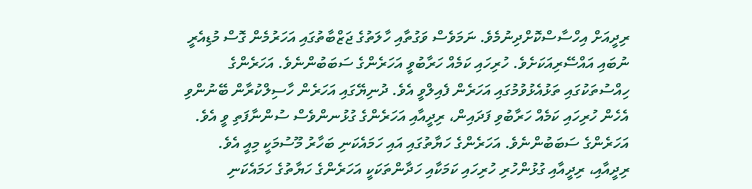ރިދީއަށް އިހްސާސްކޮށްދިނުމެވެ. ނަމަވެސް ވަގުތާއި ހާލަތުގެ ޖަޒްބާތުގައި އަހަރުމެން ގޮސް މުޑިއެރީ ނުބައި އައްސޭރިއަކަށެވެ. ހުރިހައި ކަމެއް ހަރާބުވީ އަހަރެންގެ ސަބަބުންނެވެ. އަހަރެންގެ ހިއްސުތަކުގައި ތަޅުއެޅުވުމުގައި އަހަރެން ފެއިލްވީ އެވެ. ދުނިޔޭގައި އަހަރެން ހާސިލްކުރާން ބޭނުންވި އެހެން ހުރިހައި ކަމެއް ހަރާބުވި ފަދައިން، ރިދީއާއި އަހަރެންގެ ގުޅުނންވެސް ސުންނާފަތި ވީ އެވެ. އަހަރެންގެ ސަބަބުންނެވެ. އަހަރެންގެ ހަޔާތުގައި އައި ހަމައެކަނި ބަހާރު މޫސުމަކީ މިއީ އެވެ. ރިދީއާއި، ރިދީއާއި ގުޅުންހުރި ހުރިހައި ކަމަކާއި ހަދާންތަކަކީ އަހަރެންގެ ހަޔާތުގެ ހަމައެކަނި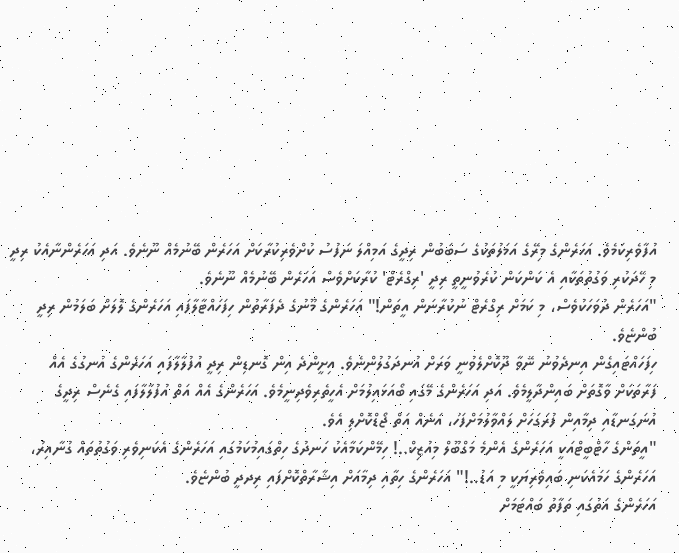އުފާވެރިކަމެވެ. އަހަރެންގެ މިރޭގެ އަމަލުތަކުގެ ސަބަބުން ރިދީގެ އަމިއްލަ ނަފުސު ކުށްވެރިކުރާކަށް އަހަރެން ބޭނުމެއް ނޫނެވެ. އަދި އަހަރެންނާއެކު ރިދީ މި ހޭދަކުރި ވަގުތުތަކާއި އެ ކަންކަން ކުރެވުނީތީ ރިދީ 'ރިގްރެޓް' ކުރާކަށްވެސް އަހަރެން ބޭނުމެއް ނޫނެވެ.
"އަހަރެން ދުވަހަކުވެސް، މި ކަމަށް ރިގްރެޓް ނުކުރާނަން އީތަން!" އަހަރެންގެ މޫނުގެ ދެފަރާތުން ހިފަހައްޓާލާފައި އަހަރެންގެ ލޮލަށް ބަލަމުން ރިދީ ބުންޏެވެ.
ހިފަހައްޓައިގެން އިނދެވުނު ނޭވާ ދޫކޮށްލެވުނީ ވަރަށް އުނދަގުލުންނެވެ. އިށީންދެ އިން ގޮނޑިން ރިދީ އުފުލާލާފައި އަހަރެންގެ އުނގުގެ އެއް ފަރާތަކަށް ވާގޮތަށް ބައިންދާލީމެވެ. އަދި އަހަރެންގެ މޭގައި ބޯއަޅައިލުމަށް އެހީތެރިވެދިނީމެވެ. އަހަރެންގެ އެއް އަތް އުފުލާލާފައި ގެނެސް ރިދީގެ އުނަގަނޑާއި ދިމާއިން ފުރަގަހަށް ލައްވާލުމަށްފަހު، އަނެއް އަތް ޖޯޑްކޮށްލި އެވެ.
"އީތަންގެ ހާޓްބީޓްއަކީ އަހަރެންގެ އެންމެ މަގްބޫލް މިއުޒިކް..! ހިމޭންކަމާއެކު ހަނދުގެ ހިތްގައިމުކަމުގައި އަހަރެންގެ އެކަނިވެރި ވަގުތުތައް ގުނާއިރު، އަހަރެންގެ ހަމައެކަނި ބައިވެރިޔަކީ މި އަޑު..!" އަހަރެންގެ ހިތާއި ދިމާއަށް އިޝާރާތްކޮށްފައި ރިދދީ ބުންޏެވެ.
އަހަރެންގެ އަތުގައި ތަފާތު ބައްޓަމަށް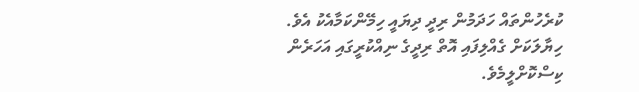ކުރެހުންތައް ހަދަމުން ރިދީ ދިޔައީ ހިމޭންކަމާއެކު އެވެ. ހިޔާލަކަށް ގެއްލިފައި އޮތް ރިދީގެ ނިއްކުރީގައި އަހަރެން ކިސްކޮށްލީމެވެ.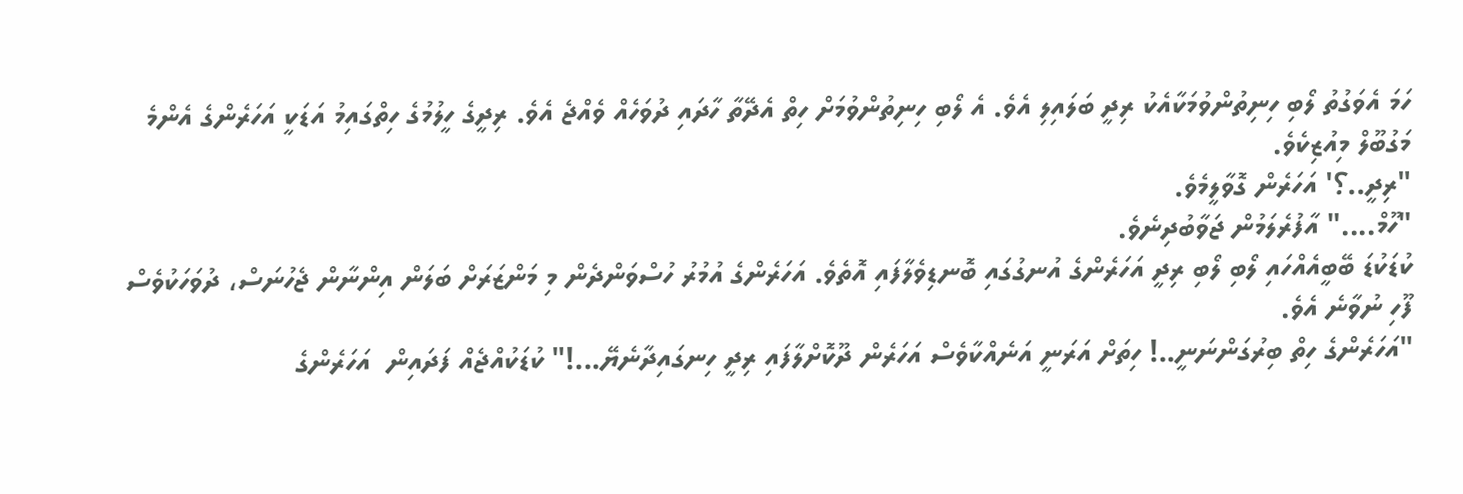ހަމަ އެވަގުތު ލޯބި ހިނިތުންވުމަކާއެކު ރިދީ ބަލައިލި އެވެ. އެ ލޯބި ހިނިތުންވުމަށް ހިތް އެދޭތާ ހާދައި ދުވަހެއް ވެއްޖެ އެވެ. ރިދީގެ ހީލުމުގެ ހިތްގައިމު އަޑަކީ އަހަރެންގެ އެންމެ މަގުބޫލް މިއުޒިކެވެ.
"ރިދީ..؟' އަހަރެން ގޮވާލީމެވެ.
"ހޫމް...." އާފުރެލަމުން ޖަވާބުދިނެވެ.
ކުޑަކުޑަ ބޭބީއެއްހައި ލޯބި ލޯބި ރިދީ އަހަރެންގެ އުނގުގައި ބޮނޑިވެލާފައި އޮތެވެ. އަހަރެންގެ އުމުރު ހުސްވަންދެން މި މަންޒަރަށް ބަލަން އިންނާން ޖެހުނަސް، ދުވަހަކުވެސް ފޫހި ނުވާނެ އެވެ.
"އަހަރެންގެ ހިތް ބިރުގަންނަނީ..! ހިތަށް އަރަނީ އަނެއްކާވެސް އަހަރެން ދޫކޮށްލާފައި ރިދީ ހިނގައިދާނެޔޭ...!" ކުޑަކުއްޖެއް ފަދައިން  އަހަރެންގެ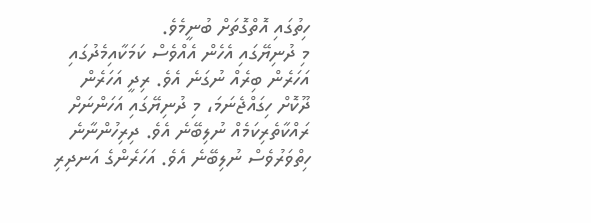ހިތުގައި އޮތްގޮތަށް ބުނީމެވެ.
މި ދުނިޔޭގައި އެހެން އެއްވެސް ކަމަކާއިމެދުގައި އަހަރެން ބިރެއް ނުގަނެ އެވެ. ރިދީ އަހަރެން ދޫކޮށް ހިގައްޖެނަމަ، މި ދުނިޔޭގައި އަހަންނަށް ރައްކާތެރިކަމެއް ނުލިބޭނެ އެވެ. ދިރިހުންނާނެ ހިތްވަރުވެސް ނުލިބޭނެ އެވެ. އަހަރެންގެ އަނދިރި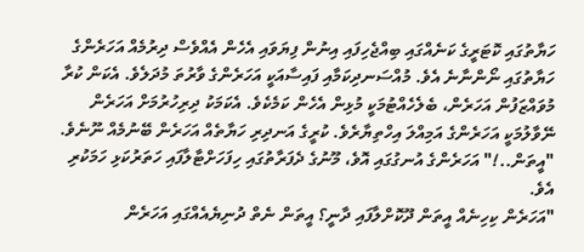ހަޔާތުގައި ކޮޓަރީގެ ކަނެއްގައި ބިއްޖެހިފައި އިނުން ފިޔަވައި އެހެން އެއްވެސް ދިރުމެއް އަހަރެންގެ ހަޔާތުގައި ނޯންނާނެ އެވެ. މުއްސަނދިކަމާއި ފައިސާއަކީ އަހަރެންގެ ވާރުތަ މުދަލެވެ. އެކަން ކުރާ މުވައްޒަފުން އަހަރެން، ބެލެހެއްޓުމަކީ މުޅިން އެހެން ކަމެކެވެ. އެކަމަކު ދިރިހުރުމަށް އަހަރެން ނޭވާލުމަކީ އަހަރެންގެ އަމިއްލަ އިހްތިޔާރެވެ. ކުރީގެ އަނދިރި ހަޔާތެއް އަހަރެން ބޭނުމެއް ނޫނެވެ.
"އީތަން..!" އަހަރެންގެ އުނގުގައި އޮވެ، މޫނުގެ ދެފަރާތުގައި ހިފަހަށްޓާލާފައި ހަތަރުކަޅި ހަމަކުރި އެވެ.
"އަހަރެން ކިހިނެއް އީތަން ދޫކޮށްލާފައި ދާނީ؟ އީތަން ނެތް ދުނިޔެއެއްގައި އަހަރެން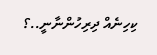ކިހިނެއް ދިރިހުންނާނީ..؟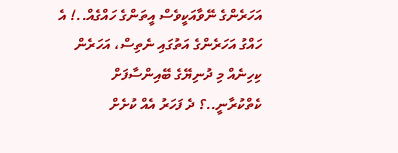އަހަރެންގެ ނޭވާއަކީވެސް އީތަންގެ ހައްގެއް..! އެ ހައްގު އަހަރެންގެ އަތުގައި ނެތިސް، އަހަރެން ކިހިނެއް މި ދުނިޔޭގެ ބޭއިންސާފަށް ކެތްކުރާނީ..؟ ދެ ފަހަރު އެއް ކުށެށް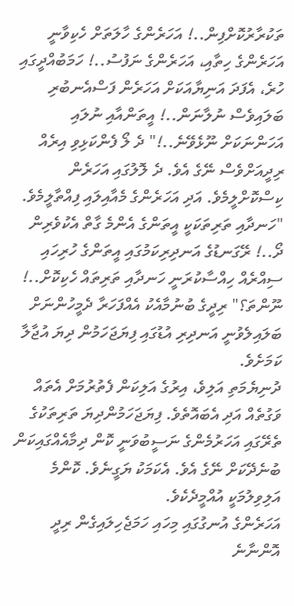ތަކުރާރުކޮށްފިން..! އަހަރެންގެ ހާލަތަށް ހެކިވާނީ އަހަރެންގެ ހިތާއި، އަހަރެންގެ ނަފުސު..! ހަމަބުއްދީގައި ހުރެ، އެފަދަ އަނިޔާއަކަށް އަހަރެން ފަސްއެނބުރި ބަލައިވެސް ނުލާނަން..! އީތަންއާއި ނުލައި އަހަންނަކަށް ނޫޅެވޭނެ..!" ދެ ލޯ ފެންކަޅިވި އިރެއް ރިދީއަށްވެސް ނޭގެ އެވެ. ދެ ލޮލުގައި އަހަރެން ކިސްކޮށްލީމެވެ. އަދި އަހަރެންގެ މެއާއިލައި ފިއްތާލީމެވެ.
"ހަނދާއި ތަރިތަކަކީ އީތަންގެ އެންމެ ގާތް އެކުވެރިން ދޯ..! ރޭގަނޑުގެ އަނދިރިކަމުގައި އީތަންގެ ހުރިހައި ސިއްރެއް ހިއްސާކުރަނީ ހަނދާއި ތަރިތައް ހެކިކޮށް..! ނޫންތަ؟" ރިދީގެ ބުނުމާއެކު އެއްފަހަރާ ދެމީހުންނަށް ބަލައިލެވުނީ އަނދިރި އުޑުގައި ފިޔަޖަހަމުން ދިޔަ އުޖާލާ ކަމަށެވެ.
ދުނިޔެމަތި އަލިވެ، އިރުގެ އަލިކަން ފެތުރުމަށް އެތައް ވަގުތެއް އަދި އެބައޮތެވެ. ފިޔަޖަހަމުންދިޔަ ތަރިތަކުގެ ތެރޭގައި އަހަރުމެންގެ ނަސީބުވަނީ ކޮން ދިމާއެއްގައިކަން ބުނެދޭކަށް ނޭގެ އެވެ. އެކަމަކު ޔަގީނެވެ. ކޮންމެ އަލިވިލުމަކީ އުއްމީދެކެވެ.
އަހަރެންގެ އުނގުގައި މިހައި ހަމަޖެހިލައިގެން ރިދީ އޮންނާނެ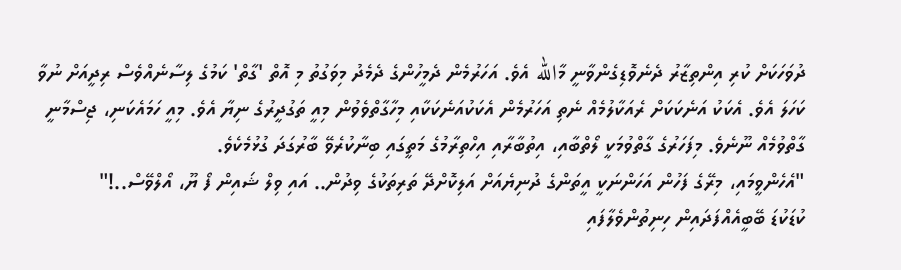ދުވަހަކަށް ކުރި އިންތިޒާރު ދެނެވޮޑިގެންވާނީ މާالله އެވެ. އަހަރުމެން ދެމީހުންގެ ދެމެދު މިވަގުތު މި އޮތް 'ގާތް' ކަމުގެ ލިސާނެއްވެސް ރިދީއަށް ނުވާ ކަހަލަ އެވެ. އެކަކު އަނެކަކަށް ރެއަކާލުމެއް ނެތި އަހަރުމެން އެކަކުއަނެކަކާއި މިހާގާތްވެވުން މިއީ ތަގުދީރުގެ ނިޔާ އެވެ. މިއީ ހަމައެކަނި، ޖިސްމާނީ ގާތްވުމެއް ނޫނެވެ. މިފަހަރުގެ ގާތްވުމަކީ ލޯތްބާއި، އިތުބާރާއި އިހްތިރާމުގެ މަތީގައި ބިނާކުރެވޭ ބާރުގަދަ ގުޅުމެކެވެ.
"އެހެންވީމައި، މިރޭގެ ފަހުން އަހަންނަކީ އީތަންގެ ދުނިޔެއަށް އަލިކޮށްދޭ ތަރިތަކުގެ ވިދުން.. އައި ވިލް ޝައިން ފޯ ޔޫ، އޯލްވޭސް..!"
ކުޑަކުޑަ ބޭބީއެއްފަދައިން ހިނިތުންވެލާފައި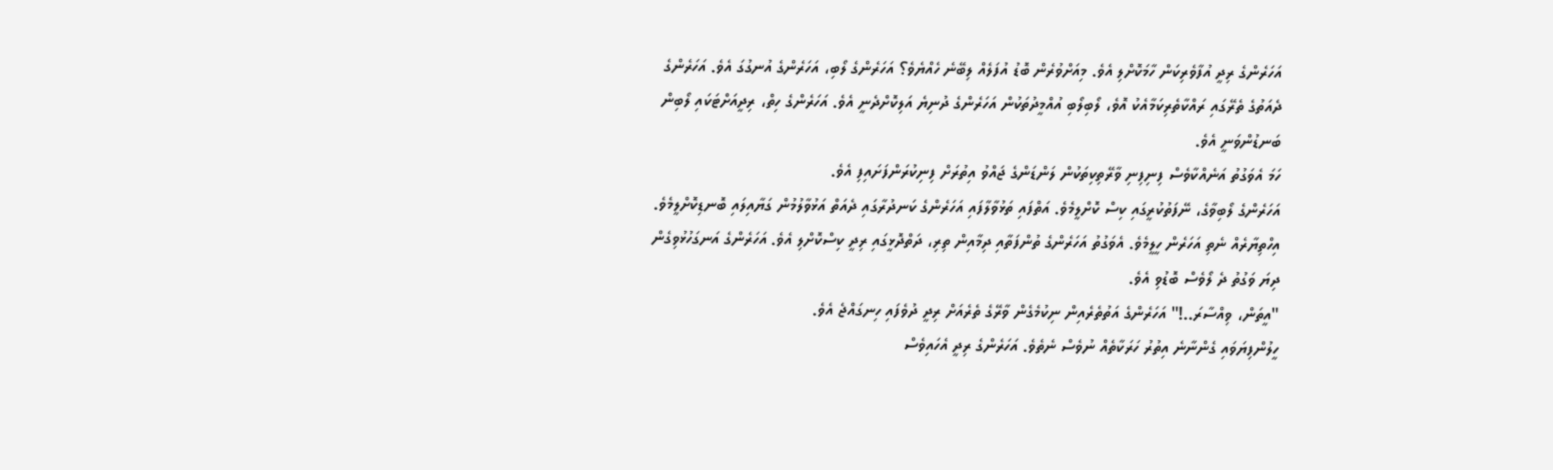އަހަރެންގެ ރިދީ އުފާވެރިކަން ހާމަކޮށްލި އެވެ. މިއަށްވުރެން ބޮޑު އުފަލެއް ލިބޭނެ ހެއްޔެވެ؟ އަހަރެންގެ ލޯބި، އަހަރެންގެ އުނގުގަ އެވެ. އަހަރެންގެ ދެއަތުގެ ތެރޭގައި ރައްކާތެރިކަމާއެކު އޮވެ، ލޯބިލޯބި އުއްމީދުތަކުން އަހަރެންގެ ދުނިޔެ އަލިކޮށްދެނީ އެވެ. އަހަރެންގެ ހިތް، ރިދީއަށްޓަކައި ލޯބިން ބަނޑުންވަނީ އެވެ.
ހަމަ އެވަގުތު އަނެއްކާވެސް ފިނިފިނި ވާރޭތިކިތަކުން ލަންޑަންގެ ޖައްވު އިތުރަށް ފިނިކުރަންފަށައިފި އެވެ.
އަހަރެންގެ ލޯބިވާގެ، ނޭފަތުކުރީގައި ކިސް ކޮށްލީމެވެ. އަތްފައި ތަޅުވާލާފައި އަހަރެންގެ ކަނދުރާގައި ދެއަތް އަޅުވާލުމުން ގަޔާއިލައި ބޮނޑިކޮށްލީމެވެ. އިހްތިޔާރެއް ނެތި އަހަރެން ހީލީމެވެ. އެވަގުތު އަހަރެންގެ ތުންފަތާއި ދިމާއިން ތިރި، ދަތްދޮޅީގައި ރިދީ ކިސްކޮށްލި އެވެ. އަހަރެންގެ އަނގަހުޅުވިގެން ދިޔަ ވަގުތު ދެ ލޯވެސް ބޮޑުވި އެވެ.
"އީތަން، ވިއްސާރަ..!" އަހަރެންގެ އަތުތެރެއިން ނިކުމެގެން ވާރޭގެ ތެރެއަށް ރިދީ ދުވެފައި ހިނގައްޖެ އެވެ.
ހީލުންފިޔަވައި ގެންނާނެ އިތުރު ހަރަކާތެއް ނުވެސް ނެތެވެ. އަހަރެންގެ ރިދީ އެހައިވެސް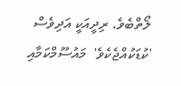ލޯތްބެވެ. ރިދީއަކީ އަދިވެސް 'ކުޑަކުއްޖެކެވެ'  މައުސޫމްކަމާއި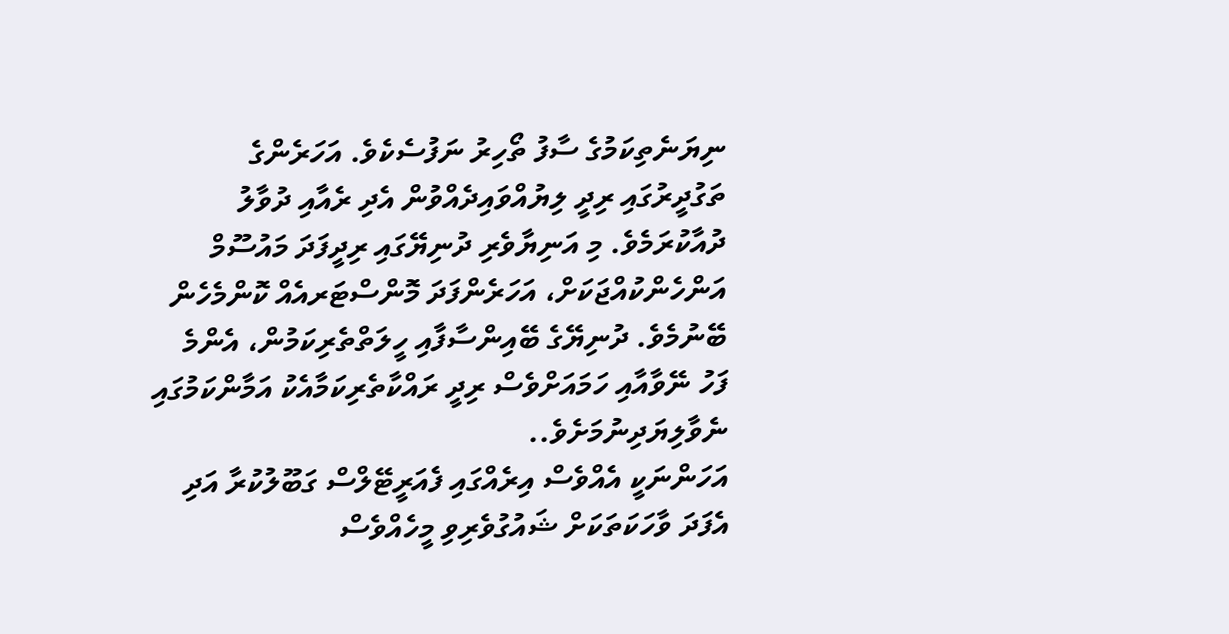ނިޔަނެތިކަމުގެ ސާފު ތޯހިރު ނަފުސެކެވެ. އަހަރެންގެ ތަގުދީރުގައި ރިދީ ލިޔުއްވައިދެއްވުން އެދި ރެއާއި ދުވާލު ދުއާކުރަމެވެ. މި އަނިޔާވެރި ދުނިޔޭގައި ރިދީފަދަ މައުސޫމް އަންހެންކުއްޖަކަށް، އަހަރެންފަދަ މޮންސްޓަރއެއް ކޮންމެހެން ބޭނުމެވެ. ދުނިޔޭގެ ބޭއިންސާފާއި ހީލަތްތެރިކަމުން، އެންމެ ފަހު ނޭވާއާއި ހަމައަށްވެސް ރިދީ ރައްކާތެރިކަމާއެކު އަމާންކަމުގައި ނެވާލިޔަދިނުމަށެވެ..
އަހަންނަކީ އެއްވެސް އިރެއްގައި ފެއަރީޓޭލްސް ގަބޫލުކުރާ އަދި އެފަދަ ވާހަކަތަކަށް ޝައުގުވެރިވި މީހެއްވެސް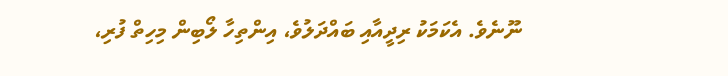ނޫނެވެ. އެކަމަކު ރިދީއާއި ބައްދަލުވެ، އިންތިހާ ލޯބިން މިހިތް ފުރި،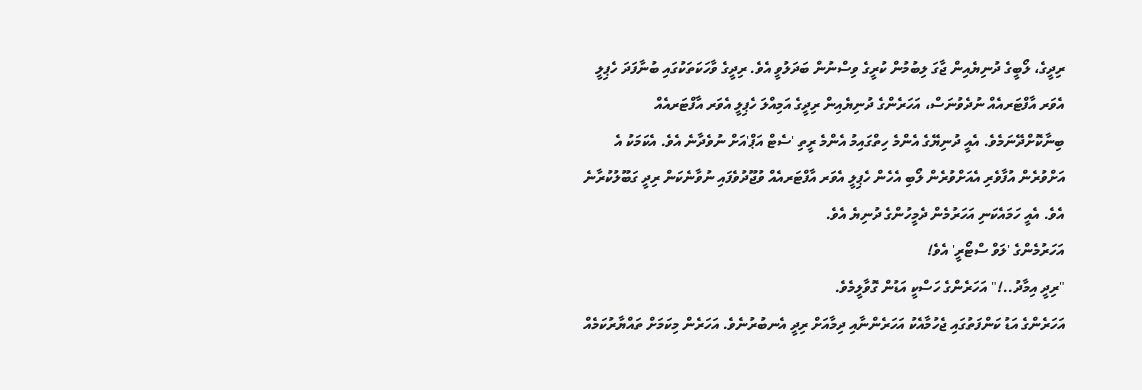ރިދީގެ، ލޯބީގެ ދުނިޔެއިން ޖާގަ ލިބުމުން ކުރީގެ ވިސްނުން ބަދަލުވީ އެވެ. ރިދީގެ ވާހަކަތަކުގައި ބުނާފަދަ ހެޕިލީ އެވަރ އާފްޓަރއެއް ނުދެވުނަސް، އަހަރެންގެ ދުނިޔެއިން ރިދީގެ އަމިއްލަ ހެޕިލީ އެވަރ އާފްޓަރއެއް ބިނާކޮށްދޭނަމެވެ. އެއީ ދުނިޔޭގެ އެންމެ ހިތްގައިމު އެންމެ ރީތި 'ސެޓް އަޕް'އަށް ނުވެދާނެ އެވެ. އެކަމަކު އެ އަށްވުރެން އުފާވެރި އެއަށްވުރެން ލޯބި އެހެން ހެޕިލީ އެވަރ އާފްޓަރއެއް ވުޖޫދުވެފައި ނުވާނެކަން ރިދީ ގަބޫލުކުރާނެ އެވެ. އެއީ ހަމައެކަނި އަހަރުމެން ދެމީހުންގެ ދުނިޔެ އެވެ.
އަހަރުމެންގެ 'ލަވް ސްޓޯރީ' އެވެ!
"ރިދީ އިމާދު..!" އަހަރެންގެ ހަސްކީ އަޑުން ގޮވާލީމެވެ.
އަހަރެންގެ އަޑު ކަންފަތުގައި ޖެހުމާއެކު އަހަރެންނާއި ދިމާއަށް ރިދީ އެނބުރުނެވެ. އަހަރެން މިކަމަށް ތައްޔާރުކަމެއް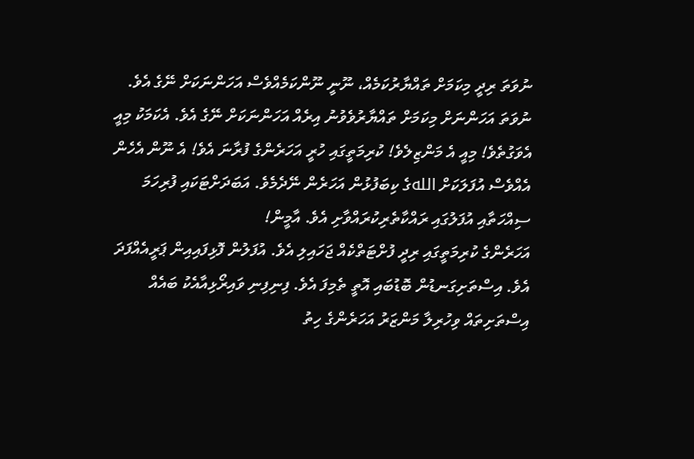ނުވަތަ ރިދީ މިކަމަށް ތައްޔާރުކަމެއް، ނޫނީ ނޫންކަމެއްވެސް އަހަންނަކަށް ނޭގެ އެވެ. ނުވަތަ އަހަންނަށް މިކަމަށް ތައްޔާރުވެވުނު އިރެއް އަހަންނަކަށް ނޭގެ އެވެ. އެކަމަކު މިއީ އެވަގުތެވެ! މިއީ އެ މަންޒިލެވެ! ކުރިމަތީގައި ހުރީ އަހަރެންގެ ފުރާނަ އެވެ! އެ ނޫން އެހެން އެއްވެސް އުފަލަކަށް اللهގެ ކިބަފުޅުން އަހަރެން ނޭދެމެވެ. އަބަދަށްޓަކައި ފުރިހަމަ ސިއްހަތާއި އުފަލުގައި ރައްކާތެރިކުރައްވާށި އެވެ. އާމީން!
އަހަރެންގެ ކުރިމަތީގައި ރިދީ ފުށްޓަތްކެއް ޖަހައިލި އެވެ. އުފަލުން ފޮޅިފައިއިން ޕަރީއެއްފަދަ އެވެ. އިސްތަށިގަނޑުން ބޮޑުބައި އޮތީ ތެމިފަ އެވެ. ފިނިފިނި ވައިރޯޅިއާއެކު ބައެއް އިސްތަށިތައް ވިހުރިލާ މަންޒަރު އަހަރެންގެ ހިތު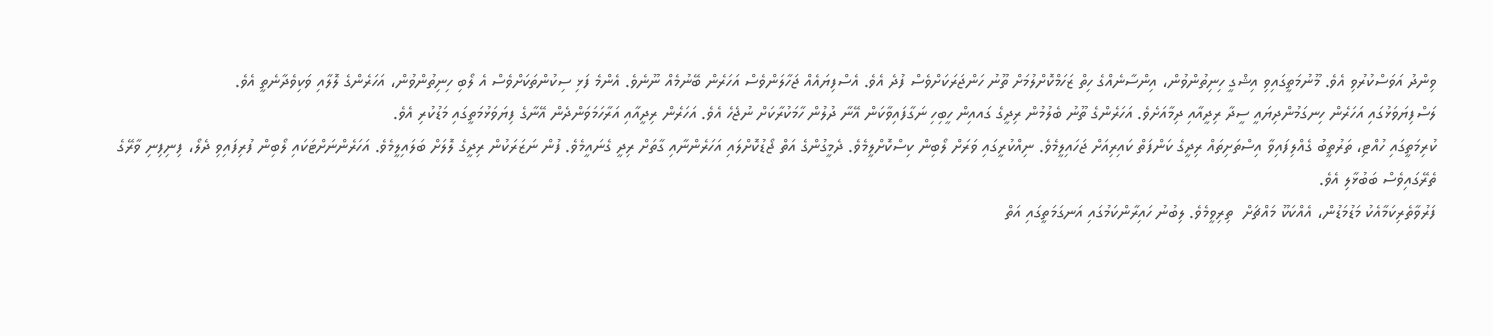ވިންދު އަވަސްކުރުވި އެވެ. މޫނުމަތީގައިވި އިޝްގީ ހިނިތުންވުން، އިންސާނެއްގެ ހިތް ޒަހަމްކޮށްލުމަށް ތޫނު ހަންޖަރަކަށްވެސް ފުދެ އެވެ. އެސްފިޔައެއް ޖަހާލަންވެސް އަހަރެން ބޭނުމެއް ނޫނެވެ. އެންމެ ފަޅި ސިކުންތަކަށްވެސް އެ ލޯބި ހިނިތުންވުން، އަހަރެންގެ ލޮލާއި ވަކިވެދާނެތީ އެވެ.
ލަސްފިޔަވަޅުގައި އަހަރެން ހިނގަމުންދިޔައީ ސީދާ ރިދީއާއި ދިމާއަށެވެ. އަހަރެންގެ ތޫނު ބެލުމުން ރިދީގެ ގައއިން ހީބިހި ނަގާފައިވާކަން އޭނާ ދުލުން ހާމަކުރާކަށް ނުޖެހެ އެވެ. އަހަރެން ރިދީއާއި އަރާހަމަވަންދެން އޭނާގެ ފިޔަވަޅުމަތީގައި މަޑުކުރި އެވެ.
ކުރިމަތީގައި ހުއްޓި، ތަރުތީބު ގެއްލިފައިވާ އިސްތަށިތައް ރިދީގެ ކަންފަތް ކައިރިއަށް ޖަހައިލީމެވެ. ނިއްކުރީގައި ވަރަށް ލޯބިން ކިސްކޮށްލީމެވެ. ދެމީގުންގެ އަތް ޖޯޑުކޮށްލައި އަހަރެންނާއި ގާތަށް ރިދީ ގެނައީމެވެ. ފުން ނަޒަރަކުން ރިދީގެ ލޮލަށް ބަލައިލީމެވެ. އަހަރެންނަށްޓަކައި ލޯބިން ފުރިފައިވި ދެލޯ، ފިނިފިނި ވާރޭގެ ތެރޭގައިވެސް ބަބުޅާލި އެވެ.
ފަރުވާތެރިކަމާއެކު މަޑުމަޑުން، އެއްކަކޫ މައްޗަށް  ތިރިވީމެވެ. ލިބުނު ހައިރާންކަމުގައި އަނގަމަތީގައި އަތް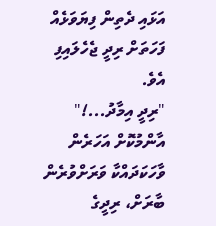އަޅައި ދެތިން ފިޔަވަޅެއް ފަހަތަށް ރިދީ ޖެހެލައިފި އެވެ.
"ރިދީ އިމާދު...!" އާންމުކޮށް އަހަރެން ވާހަކަދައްކާ ވަރަށްވުރެން ބާރަށް، ރިދީގެ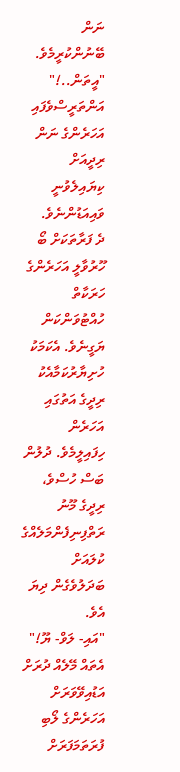ނަން ބޭނުންކުރީމެވެ.
"އީތަން..!" އަންތަރީސްވެފައި އަހަރެންގެ ނަން ރިދީއަށް ކިޔައިލެވުނީ ވައިއަޑުންނެވެ.
ދެ ފަރާތަކަށް ބޯ ހޫރުވާލީ އަހަރެންގެ ހަރަކާތް ހުއްޓުވަންކަން ޔަގީނެވެ. އެކަމަކު  ހުށިޔާރުކަމާއެކު ރިދީގެ އަތުގައި އަހަރެން ހިފައިލީމެވެ. ދުލުން ބަސް ހުސްވެ، ރިދީގެ މޫނު ރަތްފިނިފެންމަލެއްގެ ކުލައަށް ބަދަލުވެގެން ދިޔަ އެވެ.
"އައި- ލަވް- ޔޫ!"
އެތައް މޭލެއް ދުރަށް އަޑުއިވޭވަރަށް އަހަރެންގެ ލޯބި ފުރަތަމަފަރަށް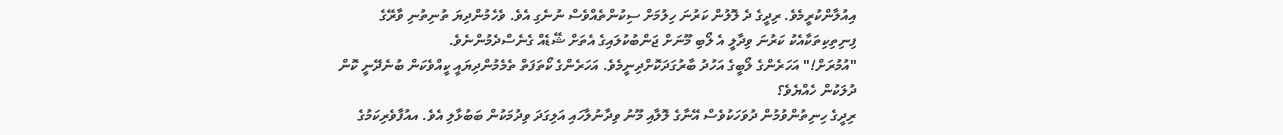އިއުލާންކުރީމެވެ. ރިދީގެ ދެ ލޮލުން ކަރުނަ ހިލުމަށް ސިކުންތެއްވެސް ނުނެގި އެވެ. ވެހެމުންދިޔަ ތުނިތުނި ވާރޭގެ ފިނިތިކިތަކާއެކު ކަރުނަ ވިދާލީ އެ ލޯބި މޫނަށް ޖަންބުކުލައިގެ އެތަށް ޝޭޑެއް ގެނެސްދެމުންނެވެ.
"އުމުރަށް!" އަހަރެންގެ ލޯބީގެ އަހުދު ބާރުގަދަކޮށްދިނީމެވެ. އަހަރެންގެ ކޯތަފަތް ތެމެމުންދިޔައީ ކީއްވެކަން ބުނެދޭނީ ކޮން ދުލަކުން ހެއްޔެވެ؟
ރިދީގެ ހިނިތުންވުމުން ދުވަހަކުވެސް އޭނާގެ ލޮލާއި މޫނު ވިދާނުލާހައި އަލިގަދަ ވިދުމަކުން ބަބުޅާލި އެވެ. އއުފާވެރިކަމުގެ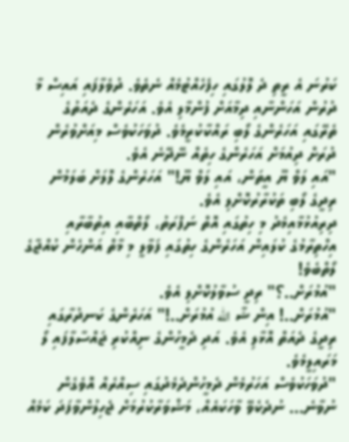ކަރުނަ އެ ރީތި ދެ ލޮލުގައި ހިފެހެއްޓުމެއް ނެތެވެ. ދުވެލާފައި އައިސް މާ ދުރުން އަހަންނާއި ދިމާއަށް ފުންމާލި އެވެ. އަހަރެންގެ ދެއަތުގެ ތެރޭގައި އަހަރެންގެ ލޯބި ރައްކާކުރީމެވެ. ދުވަހަކުވެސް މިއަށްވުރެން ދުރަށް ދިއުމަށް އަހަރެންގެ ހިތެއް ނޭދޭނެ އެވެ.
"އައި ލަވް ޔޫ އީތަން، އައި ލަވް ޔޫ!" އަހަރެންގެ ލޮލަށް ބަލަމުން ރިދީގެ ލޯބި ތަކުރާރުކޮށްލި އެވެ.
ދިރިއުޅުމާއިމެދު މި ހިތުގައި އޮތް ނަފްރަތު، ލޯތްބާއި އިތުބާރާއި އިހްތިރާމުގެ ކުލައިން އަހަރެންގެ ހިތުގައި ފަވާލީ މި މާތް އަންހެން ކުއްޖާގެ ލޯތްބެވެ!
"އުމުރަށް..؟" ރިދީ ސުވާލުކޮށްލި އެވެ.
"އުމުރަށް..! އިން ޝާ الله އުމުރަށް..!" އަހަރެންގެ ކަނދުރާގައި ރިދީގެ ދެއަތް އޮޅާލި އެވެ. އަދި ދެމީހުންގެ ނިއްކުރި ޖައްސާލާފައި ލޯ މަރައިލީމެވެ.
"ދުވަހަކުވެސް އަހަރުމެން ދެމީހުންދެމެދުގައި ސިއްރެއް އޮވެގެން ނުވާނެ... ނުދެކެވޭ ވާހަކައެއް، މަޝްވަރާކުރުމަށް ޖެހިލުންވާފަދަ ކަމެއް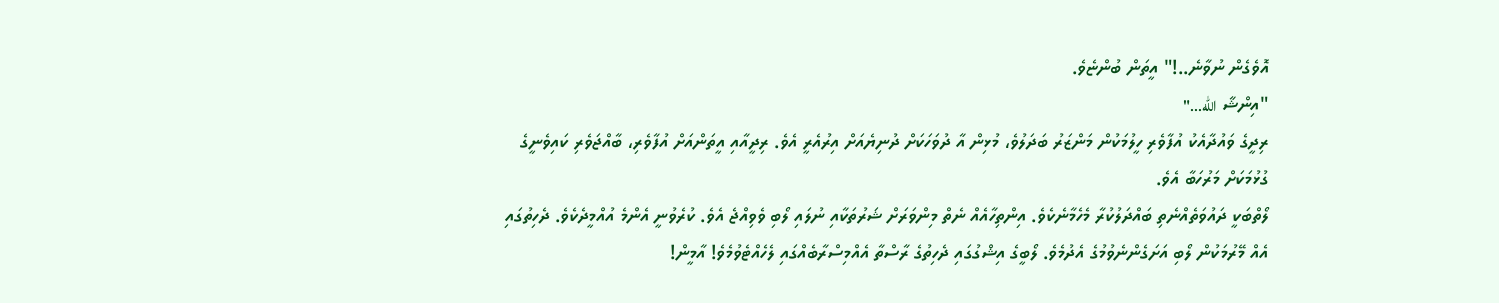އޮވެގެން ނުވާނެ..!" އީތަން ބުންޏެވެ.
"އިންޝާ الله..."
ރިދީގެ ވައުދާއެކު އުފާވެރި ހީލުމަކުން މަންޒަރު ބަދަލުވެ، މުޅިން އާ ދުވަހަކަށް ދުނިޔެއަށް އިރުއެރީ އެވެ. ރިދީއާއި އީތަންއަށް އުފާވެރި، ބާއްޖަވެރި ކައިވެނީގެ ގުޅުމަކަށް މަރުހަބާ އެވެ.
ލޯތްބަކީ ދައުވަތެއްނެތި ބައްދަލުކުރާ މެހެމާނެކެވެ. އިންތިހާއެއް ނެތް މިންވަރަށް ޝަރުތަކާއި ނުލައި ލޯބި ވެވިއްޖެ އެވެ. ކުރެވުނީ އެންމެ އުއްމީދެކެވެ. ދެހިތުގައި އެއް މޭރުމަކުން ލޯބި އަށަގެންނެވުމުގެ އެދުމެވެ. ލޯބީގެ އިޝްގުގައި ދެހިތުގެ ރާސްތާ އެއްމިސްރާބެއްގައި ލެހެއްޓެވުމެވެ! އާމީން!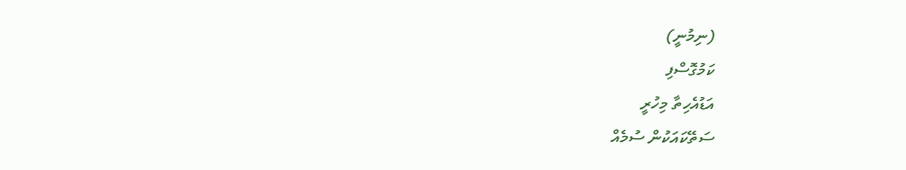(ނިމުނީ)
ކަމުގޮސްފި
އަޑުއެހިތާ މިހުރީ
ސަތޭކައަކުން ސުމެއް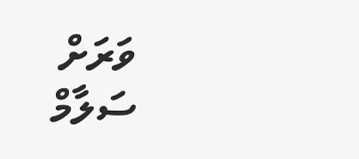ވަރަށް ސަލާމް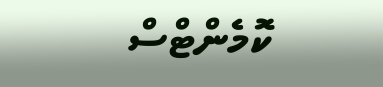ކޮމެންޓްސް